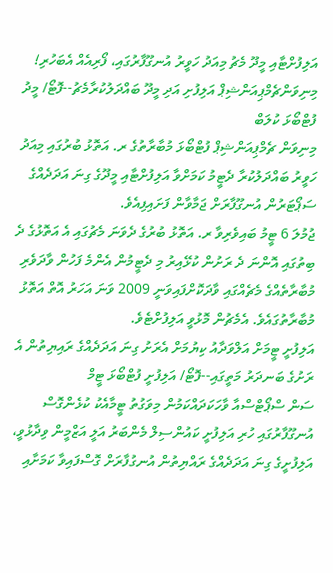އަލިފުށްޓާއި މީދޫ މެޗު މިއަދު ހަވީރު އުނގޫފާރުގައި، ފޯރިއެއް އެބަހުރި!
މިނިވަންޗެމްޕިއަންޝިޕް އަލިފުށި އަދި މީދޫ ބައްދަލުކުރާމެޗު--ފޮޓޯ/ މީދު ފުޓްބޯޅަ ކުލަބް
މިނިވަން ޗެމްޕިއަންޝިޕް ފުޓްބޯޅަ މުބާރާތުގެ ރ. އަތޮޅު ބުރުގައި މިއަދު ހަވީރު ބައްދަލުކުރާ ދެޓީމު ކަމަށްވާ އަލިފުށްޓާއި މީދޫގެ ގިނަ އަދަދެއްގެ ސަޕޯޓަރުން އުނގޫފާރަށް ޖަމާވާން ފަށައިފިއެވެ.
ޖުމުލަ 6 ޓީމު ބައިވެރިވާ ރ. އަތޮޅު ބުރުގެ ދެވަނަ މެޗުގައި އެ އަތޮޅުގެ ދެ ބިތުގައި އޮންނަ ދެ ރަށުން ކުޅޭއިރު މި ދެޓީމުން އެންމެ ފަހުން ވާދަވެރި މުބާރާތެއްގެ މެޗެއްގައި ވާދަކޮށްފައިވަނީ 2009 ވަނަ އަހަރު އޮތް އަތޮޅު މުބާރާތުގައެވެ. އެމެޗުން މޮޅުވީ އަލިފުށްޓެވެ.
އަލިފުށީ ޓީމަށް އަލްވަދާއު ކިޔުމަށް އެރަށު ގިނަ އަދަދެއްގެ ރައިޔިތުން އެ ރަށުގެ ބަނދަރު މަތީގައި--ފޮޓޯ/ އަލިފުށީ ފުޓްބޯޅަ ޓީމް
ސަން ސްޕޯޓްސްއާ ވާހަކަދައްކަމުން މިވަގުތު ޓީމާއެކު ކުޅެންގޮސް އުނގޫފާރުގައި ހުރި އަލިފުށީ ކައުންސިލް މެންބަރު އަލީ އަޒްމީން ވިދާޅުވީ، އަލިފުށީގެ ގިނަ އަދަދެއްގެ ރައްޔިތުން އުނގުފާރަށް ގޮސްފައިވާ ކަމަށާއި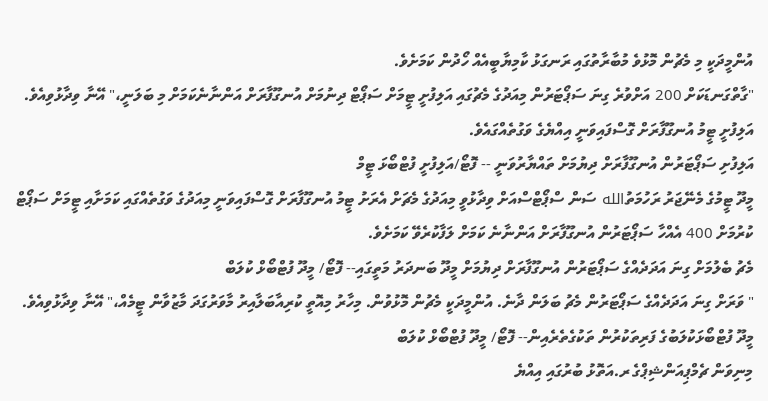އުންމީދަކީ މި މެޗުން މޮޅުވެ މުބާރާތުގައި ރަނގަޅު ކާމިޔާބީއެއް ހޯދުން ކަމަށެވެ.
"ގާތްގަނޑަކަށް 200 އަށްވުރެ ގިނަ ސަޕޯޓަރުން މިއަދުގެ މެޗުގައި އަލިފުށީ ޓީމަށް ސަޕޯޓް ދިނުމަށް އުނގޫފާރަށް އަންނާނެކަމަށް މި ބަލަނީ،" އޭނާ ވިދާޅުވިއެވެ.
އަލިފުށީ ޓީމު އުނގޫފާރަށް ގޮސްފައިވަނީ އިއްޔެގެ ވަގުތެއްގައެވެ.
އަލިފުށި ސަޕޯޓަރުން އުނގޫފާރަށް ދިޔުމަށް ތައްޔާރުވަނީ -- ފޮޓޯ/އަލިފުށީ ފުޓްބޯޅަ ޓީމް
މީދޫ ޓީމުގެ މެނޭޖަރު ރަހުމަތުالله ސަން ސްޕޯޓްސްއަށް ވިދާޅުވީ މިއަދުގެ މެޗަށް އެރަށު ޓީމު އުނގޫފާރަށް ގޮސްފައިވަނީ މިއަދުގެ ވަގުތެއްގައި ކަމަށާއި ޓީމަށް ސަޕޯޓް ކުރުމަށް 400 އެއްހާ ސަޕޯޓަރުން އުނގޫފާރަށް އަންނާނެ ކަމަށް ލަފާކުރެވޭ ކަމަށެވެ.
މެޗު ބެލުމަށް ގިނަ އަދަދެއްގެ ސަޕޯޓަރުން އުނގޫފާރަށް ދިޔުމަށް މީދޫ ބަނދަރު މަތީގައި-- ފޮޓޯ/ މީދޫ ފުޓްބޯޅް ކުލަބް
" ވަރަށް ގިނަ އަދަދެއްގެ ސަޕޯޓަރުން މެޗު ބަލަން ދާނެ. އުންމީދަކީ މެޗުން މޮޅުވުން. މިހާރު މިއޮތީ ކުރިއާބަލާއިރު މާވަރުގަދަ މާޒުވާން ޓީމެއް،" އޭނާ ވިދާޅުވިއެވެ.
މީދޫ ފުޓްބޯޅަކުލަބުގެ ފަރިތަކުރުން ތަކުގެތެރެއިން-- ފޮޓޯ/ މީދޫ ފުޓްބޯޅް ކުލަބް
މިނިވަން ޗެމްޕިއަންޝިޕްގެ ރ.އަތޮޅު ބުރުގައި އިއްޔެ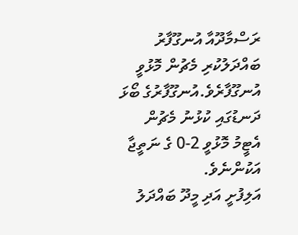ރަސްމާދޫއާ އުނގޫފާރު ބައްދަލުކުރި މެޗުން މޮޅުވީ އުނގޫފާރެވެ.އުނގޫފާރުގެ ބޯޅަ ދަނޑުގައި ކުޅުނު މެޗުން އެޓީމު މޮޅުވީ 2-0 ގެ ނަތީޖާ އަކުންނެވެ.
އަލިފުށީ އަދި މީދޫ ބައްދަލު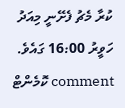ކުރާ މެޗު ފެށޭނީ މިއަދު ހަވީރު 16:00 ގައެވެ.
comment ކޮމެންޓް